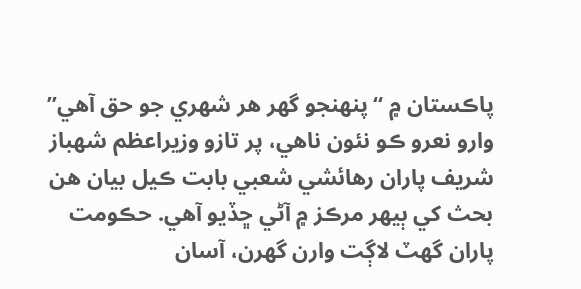پاڪستان ۾ “پنهنجو گهر هر شهري جو حق آهي” وارو نعرو ڪو نئون ناهي، پر تازو وزيراعظم شهباز شريف پاران رهائشي شعبي بابت ڪيل بيان هن بحث کي ٻيهر مرڪز ۾ آڻي ڇڏيو آهي. حڪومت پاران گهٽ لاڳت وارن گهرن، آسان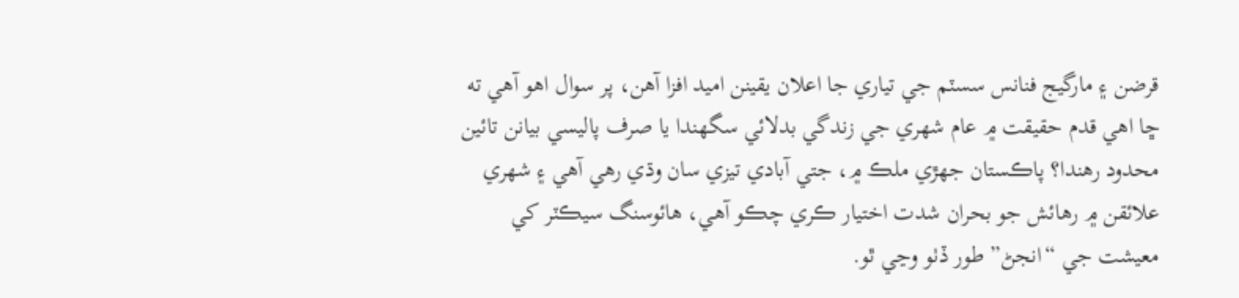قرضن ۽ مارگيج فنانس سسٽم جي تياري جا اعلان يقينن اميد افزا آهن، پر سوال اهو آهي ته ڇا اهي قدم حقيقت ۾ عام شهري جي زندگي بدلائي سگهندا يا صرف پاليسي بيانن تائين محدود رهندا؟ پاڪستان جهڙي ملڪ ۾، جتي آبادي تيزي سان وڌي رهي آهي ۽ شهري علائقن ۾ رهائش جو بحران شدت اختيار ڪري چڪو آهي، هائوسنگ سيڪٽر کي معيشت جي “انجڻ” طور ڏٺو وڃي ٿو.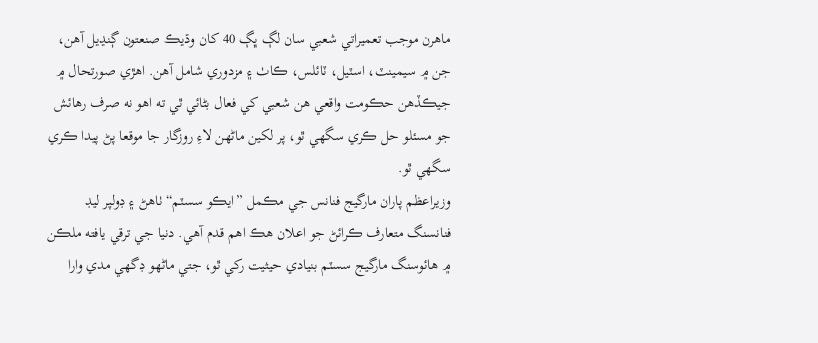ماهرن موجب تعميراتي شعبي سان لڳ ڀڳ 40 کان وڌيڪ صنعتون ڳنڍيل آهن، جن ۾ سيمينٽ، اسٽيل، ٽائلس، ڪاٺ ۽ مزدوري شامل آهن. اهڙي صورتحال ۾ جيڪڏهن حڪومت واقعي هن شعبي کي فعال بڻائي ٿي ته اهو نه صرف رهائش جو مسئلو حل ڪري سگهي ٿو، پر لکين ماڻهن لاءِ روزگار جا موقعا پڻ پيدا ڪري سگهي ٿو.
وزيراعظم پاران مارگيج فنانس جي مڪمل ”ايڪو سسٽم“ ٺاهڻ ۽ ڊولپر ليڊ فنانسنگ متعارف ڪرائڻ جو اعلان هڪ اهم قدم آهي. دنيا جي ترقي يافته ملڪن ۾ هائوسنگ مارگيج سسٽم بنيادي حيثيت رکي ٿو، جتي ماڻهو ڊگهي مدي وارا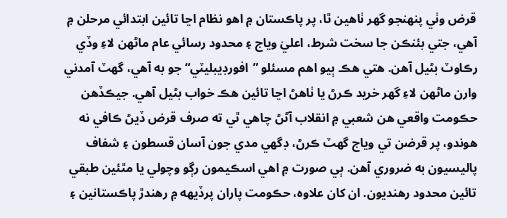قرض وٺي پنهنجو گهر ٺاهين ٿا، پر پاڪستان ۾ اهو نظام اڃا تائين ابتدائي مرحلن ۾ آهي، جتي بئنڪن جا سخت شرط، اعليٰ وياج ۽ محدود رسائي عام ماڻهن لاءِ وڏي رڪاوٽ بڻيل آهن. هتي هڪ ٻيو اهم مسئلو ”افورڊيبليٽي“ جو به آهي، گهٽ آمدني وارن ماڻهن لاءِ گهر خريد ڪرڻ يا ٺاهڻ اڃا تائين هڪ خواب بڻيل آهي. جيڪڏهن حڪومت واقعي هن شعبي ۾ انقلاب آڻڻ چاهي ٿي ته صرف قرض ڏيڻ ڪافي نه هوندو، پر قرضن تي وياج گهٽ ڪرڻ، ڊگهي مدي جون آسان قسطون ۽ شفاف پاليسيون به ضروري آهن. ٻي صورت ۾ اهي اسڪيمون رڳو وچولي يا مٿئين طبقي تائين محدود رهنديون. ان کان علاوه، حڪومت پاران پرڏيهه ۾ رهندڙ پاڪستانين ۽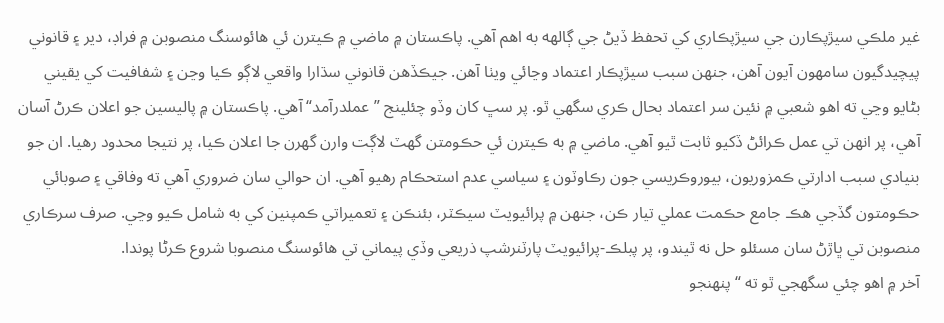غير ملڪي سيڙپڪارن جي سيڙپڪاري کي تحفظ ڏيڻ جي ڳالهه به اهم آهي. پاڪستان ۾ ماضي ۾ ڪيترن ئي هائوسنگ منصوبن ۾ فراڊ، دير ۽ قانوني پيچيدگيون سامهون آيون آهن، جنهن سبب سيڙپڪار اعتماد وڃائي ويٺا آهن. جيڪڏهن قانوني سڌارا واقعي لاڳو ڪيا وڃن ۽ شفافيت کي يقيني بڻايو وڃي ته اهو شعبي ۾ نئين سر اعتماد بحال ڪري سگهي ٿو. پر سڀ کان وڏو چئلينج ”عملدرآمد“ آهي. پاڪستان ۾ پاليسين جو اعلان ڪرڻ آسان آهي، پر انهن تي عمل ڪرائڻ ڏکيو ثابت ٿيو آهي. ماضي ۾ به ڪيترن ئي حڪومتن گهٽ لاڳت وارن گهرن جا اعلان ڪيا، پر نتيجا محدود رهيا. ان جو بنيادي سبب ادارتي ڪمزوريون، بيوروڪريسي جون رڪاوٽون ۽ سياسي عدم استحڪام رهيو آهي. ان حوالي سان ضروري آهي ته وفاقي ۽ صوبائي حڪومتون گڏجي هڪ جامع حڪمت عملي تيار ڪن، جنهن ۾ پرائيويٽ سيڪٽر، بئنڪن ۽ تعميراتي ڪمپنين کي به شامل ڪيو وڃي. صرف سرڪاري منصوبن تي ڀاڙڻ سان مسئلو حل نه ٿيندو، پر پبلڪ-پرائيويٽ پارٽنرشپ ذريعي وڏي پيماني تي هائوسنگ منصوبا شروع ڪرڻا پوندا.
آخر ۾ اهو چئي سگهجي ٿو ته “پنهنجو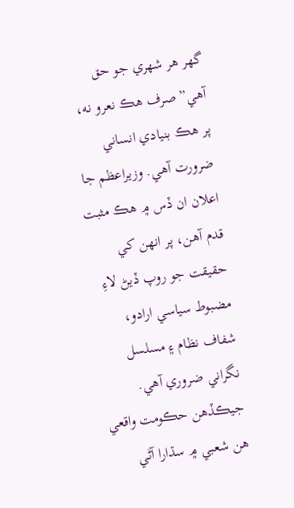گهر هر شهري جو حق آهي” صرف هڪ نعرو نه، پر هڪ بنيادي انساني ضرورت آهي. وزيراعظم جا اعلان ان ڏس ۾ هڪ مثبت قدم آهن، پر انهن کي حقيقت جو روپ ڏيڻ لاءِ مضبوط سياسي ارادو، شفاف نظام ۽ مسلسل نگراني ضروري آهي. جيڪڏهن حڪومت واقعي هن شعبي ۾ سڌارا آڻي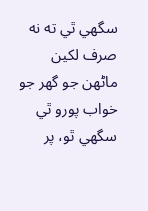سگهي ٿي ته نه صرف لکين ماڻهن جو گهر جو خواب پورو ٿي سگهي ٿو، پر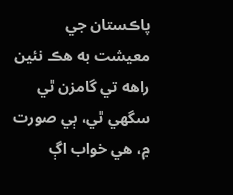پاڪستان جي معيشت به هڪ نئين راهه تي گامزن ٿي سگهي ٿي، ٻي صورت ۾، هي خواب اڳ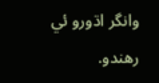وانگر اڌورو ئي رهندو.